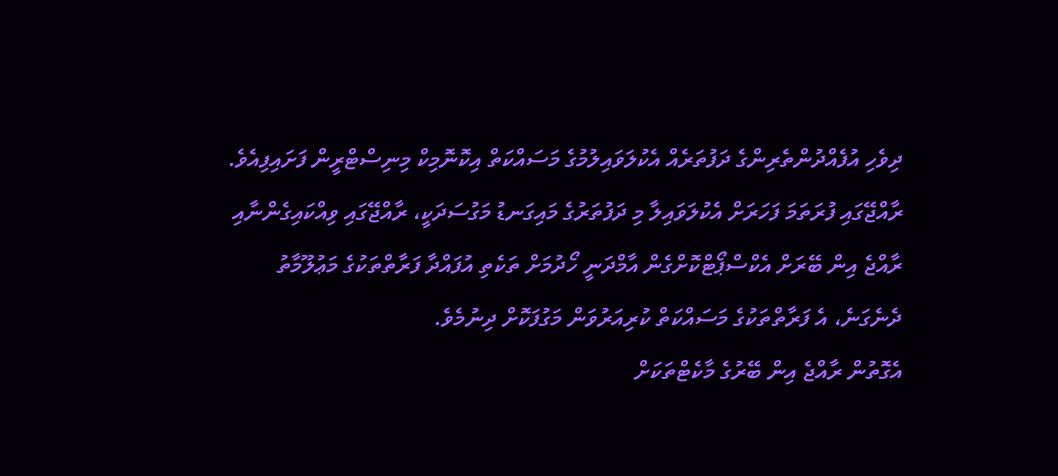ދިވެހި އުފެއްދުންތެރިންގެ ދަފުތަރެއް އެކުލަވައިލުމުގެ މަސައްކަތް އިކޮނޮމިކް މިނިސްޓްރީން ފަށައިފިއެވެ.
ރާއްޖޭގައި ފުރަތަމަ ފަހަރަށް އެކުލަވައިލާ މި ދަފުތަރުގެ މައިގަނޑު މަގުސަދަކީ، ރާއްޖޭގައި ވިއްކައިގެންނާއި ރާއްޖެ އިން ބޭރަށް އެކްސްޕޯޓްކޮށްގެން އާމްދަނީ ހޯދުމަށް ތަކެތި އުފައްދާ ފަރާތްތަކުގެ މަޢުލޫމާތު ދެނެގަނެ، އެ ފަރާތްތަކުގެ މަސައްކަތް ކުރިއަރުވަން މަގުފަކޮށް ދިނުމެވެ.
އެގޮތުން ރާއްޖެ އިން ބޭރުގެ މާކެޓްތަކަށް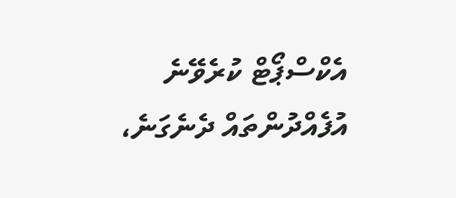އެކްސްޕޯޓް ކުރެވޭނެ އުފެއްދުންތައް ދެނެގަނެ،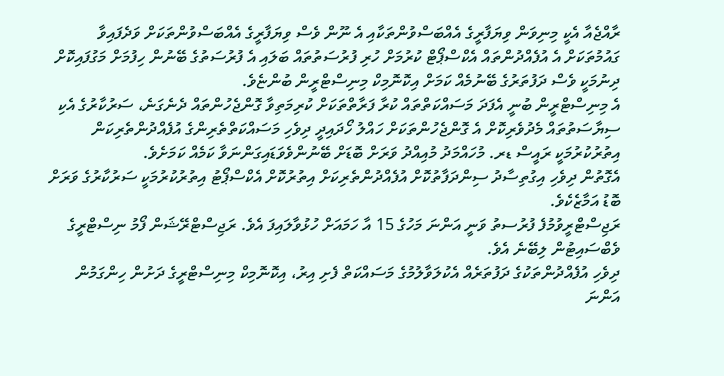ރާއްޖެއާ އެކީ މިނިވަން ވިޔަފާރީގެ އެއްބަސްވުންތަކާއި އެ ނޫން ވެސް ވިޔަފާރީގެ އެއްބަސްވުންތަކަށް ވަދެފައިވާ ގައުމުތަކަށް އެ އުފެއްދުންތައް އެކްސްޕޯޓް ކުރުމަށް ހުރި ފުރުސަތުތައް ބަލައި އެ ފުރުސަތުގެ ބޭނުން ހިފުމަށް މަގުފައިކޮށް ދިނުމަކީ ވެސް ދަފުތަރުގެ ބޭނުމެއް ކަމަށް އިކޮނޮމިކް މިނިސްޓްރީން ބުންޏެވެ.
އެ މިނިސްޓްރީން ބުނީ އެފަދަ މަސައްކަތްތައް ކުރާ ފަރާތްތަކަށް ކުރިމަތިވާ ގޮންޖެހުންތައް ދެނެގަނެ، ސަރުކާރުގެ އެކި ސިޔާސަތުތައް މެދުވެރިކޮށް އެ ގޮންޖެހުންތަކަށް ހައްލު ހޯދައިދީ ދިވެހި މަސައްކަތްތެރިންގެ އުފެއްދުންތެރިކަން އިތުރުކުރުމަކީ ރައީސް ޑރ. މުހައްމަދު މުއިއްދު ވަރަށް ބޮޑަށް ބޭނުންވެވަޑައިގަންނަވާ ކަމެއް ކަމަށެވެ.
އެގޮތުން ދިވެހި އިގުތިސާދު ސިންދަފާތުކޮށް އުފެއްދުންތެރިކަށް އިތުރުކޮށް އެކްސްޕޯޓު އިތުރުކުރުމަކީ ސަރުކާރުގެ ވަރަށް ބޮޑު އަމާޒެކެވެ.
ރަޖިސްޓްރީވުމުފެ ފުރުސތު ވަނީ އަންނަ މަހުގެ 15 އާ ހަމައަށް ހުޅުވާލައިފަ އެވެ. ރަޖިސްޓްރޭޝަން ފޯމު ނިސްޓްރީގެ ވެބްސައިޓުން ލިބޭނެ އެވެ.
ދިވެހި އުފެއްދުންތަކުގެ ދަފުތަރެއް އެކުލަވާލުމުގެ މަސައްކަތް ފެށި އިރު، އިކޮނޮމިކް މިނިސްޓްރީގެ ދަށުން ހިންގަމުން އަންނަ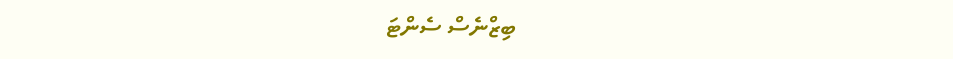ބިޒްނެސް ސެންޓަ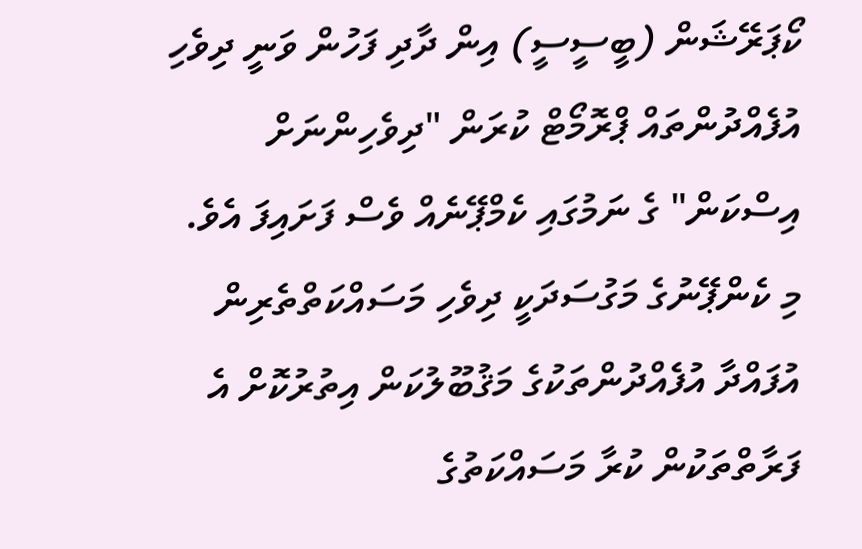ކޯޕަރޭޝަން (ބީސީސީ) އިން ދާދި ފަހުން ވަނީ ދިވެހި އުފެއްދުންތައް ޕްރޮމޯޓް ކުރަން "ދިވެހިންނަށް އިސްކަން" ގެ ނަމުގައި ކެމްޕޭނެއް ވެސް ފަށައިފަ އެވެ.
މި ކެންޕޭނުގެ މަގުސަދަކީ ދިވެހި މަސައްކަތްތެރިން އުފައްދާ އުފެއްދުންތަކުގެ މަޤުބޫލުކަން އިތުރުކޮށް އެ ފަރާތްތަކުން ކުރާ މަސައްކަތުގެ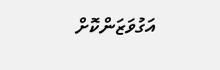އަގުވަޒަންކޮށް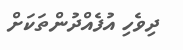ދިވެހި އުފެއްދުންތަކަށް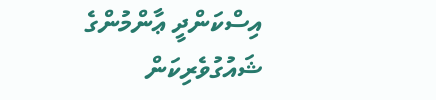އިސްކަންދީ ޢާންމުންގެ ޝައުގުވެރިކަން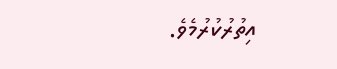އިތުރުކުރުމެވެ.